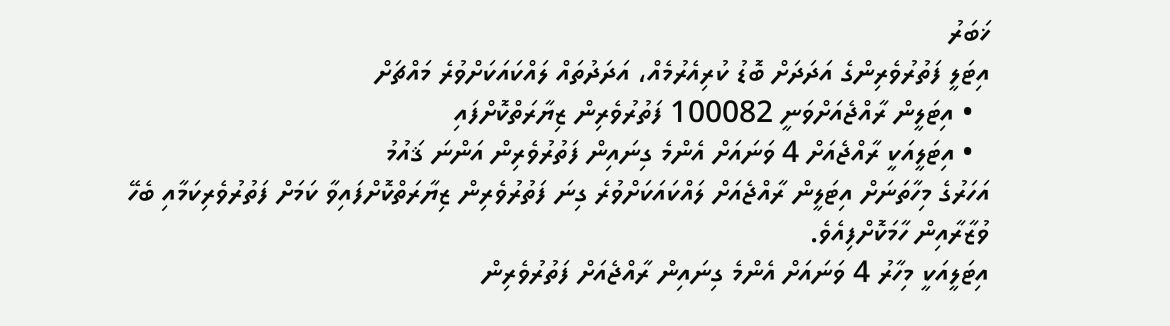ޚަބަރު
އިޓަލީ ފަތުރުވެރިންގެ އަދަދަށް ބޮޑު ކުރިއެރުމެއް، އަދަދުތައް ލައްކައަކަށްވުރެ މައްޗަށް
  • އިޓަލީން ރާއްޖެއަށްވަނީ 100082 ފަތުރުވެރިން ޒިޔާރަތްކޮށްފައި
  • އިޓަލީއަކީ ރާއްޖެއަށް 4 ވަނައަށް އެންމެ ގިނައިން ފަތުރުވެރިން އަންނަ ޤައުމު
އަހަރުގެ މިހާތަނަށް އިޓަލީން ރާއްޖެއަށް ލައްކައަކަށްވުރެ ގިނަ ފަތުރުވެރިން ޒިޔާރަތްކޮށްފައިވާ ކަމަށް ފަތުރުވެރިކަމާއި ބެހޭ ވުޒާރާއިން ހާމަކޮށްފިއެވެ.
އިޓަލީއަކީ މިހާރު 4 ވަނައަށް އެންމެ ގިނައިން ރާއްޖެއަށް ފަތުރުވެރިން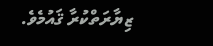ޒިޔާރަތްކުރާ ޤައުމެވެ.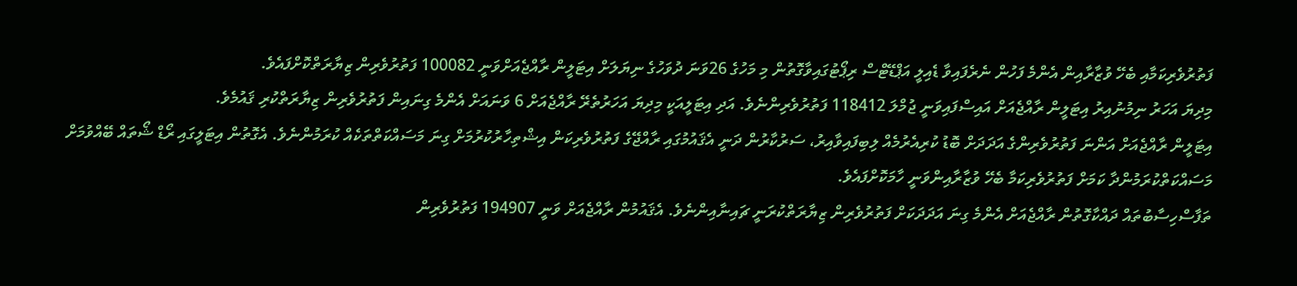ފަތުރުވެރިކަމާއި ބެހޭ ވުޒާރާއިން އެންމެ ފަހުން ނެރެފައިވާ ޑެއިލީ އަޕްޑޭޓްސް ރިޕޯޓުގައިވާގޮތުން މި މަހުގެ 26ވަނަ ދުވަހުގެ ނިޔަލަށް އިޓަލީން ރާއްޖެއަށްވަނީ 100082 ފަތުރުވެރިން ޒިޔާރަތްކޮށްފައެވެ.
މިދިޔަ އަހަރު ނިމުނުއިރު އިޓަލީން ރާއްޖެއަށް އައިސްފައިވަނީ ޖުމްލަ 118412 ފަތުރުވެރިންނެވެ. އަދި އިޓަލީއަކީ މިދިޔަ އަހަރުތެރޭ ރާއްޖެއަށް 6 ވަނައަށް އެންމެ ގިނައިން ފަތުރުވެރިން ޒިޔާރަތްކުރި ޤައުމެވެ.
އިޓަލީން ރާއްޖެއަށް އަންނަ ފަތުރުވެރިންގެ އަދަދަށް ބޮޑު ކުރިއެރުމެއް ލިބިފައިވާއިރު، ސަރުކާރުން ދަނީ އެޤައުމުގައި ރާއްޖޭގެ ފަތުރުވެރިކަން އިޝްތިހާރުކުރުމަށް ގިނަ މަސައްކަތްތަކެއް ކުރަމުންނެވެ. އެގޮތުން އިޓަލީގައި ރޯޑް ޝޯތައް ބޭއްވުމަށް މަސައްކަތްކުރަމުންދާ ކަމަށް ފަތުރުވެރިކަމާ ބެހޭ ވުޒާރާއިންވަނީ ހާމަކޮށްފައެވެ.
ތަފާސްހިސާބުތައް ދައްކާގޮތުން ރާއްޖެއަށް އެންމެ ގިނަ އަދަދަކަށް ފަތުރުވެރިން ޒިޔާރަތްކުރަނީ ޗައިނާއިންނެވެ. އެޤައުމުން ރާއްޖެއަށް ވަނީ 194907 ފަތުރުވެރިން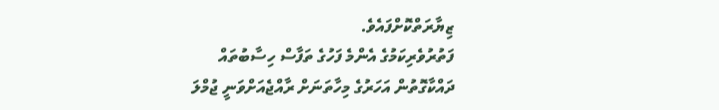ޒިޔާރަތްކޮށްފައެވެ.
ފަތުރުވެރިކަމުގެ އެންމެ ފަހުގެ ތަފާސް ހިސާބުތައް ދައްކާގޮތުން އަހަރުގެ މިހާތަނަށް ރާއްޖެއަށްވަނީ ޖުމްލަ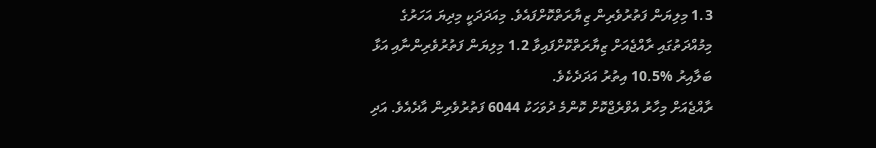1.3 މިލިޔަން ފަތުރުވެރިން ޒިޔާރަތްކޮށްފައެވެ. މިއަދަދަކީ މިދިޔަ އަހަރުގެ މިމުއްދަތުގައި ރާއްޖެއަށް ޒިޔާރަތްކޮށްފައިވާ 1.2 މިލިޔަން ފަތުރުވެރިންނާއި އަޅާ ބަލާއިރު %10.5 އިތުރު އަދަދެކެވެ.
ރާއްޖެއަށް މިހާރު އެވްރެޖްކޮށް ކޮންމެ ދުވަހަކު 6044 ފަތުރުވެރިން އާދެއެވެ. އަދި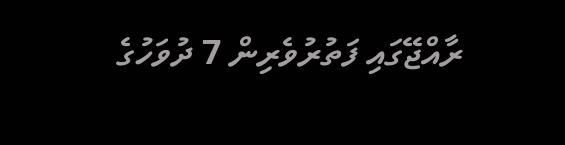ރާއްޖޭގައި ފަތުރުވެރިން 7 ދުވަހުގެ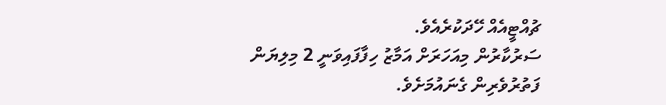ޗުއްޓީއެއް ހޭދަކުރެއެވެ.
ސަރުކާރުން މިއަހަރަށް އަމާޒު ހިފާފައިވަނީ 2 މިލިޔަން ފަތުރުވެރިން ގެނައުމަށެވެ.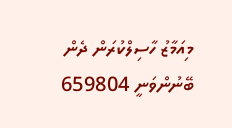މިއަމާޒު ހާސިލްކުރަން ދެން ބޭނުންވަނީ 659804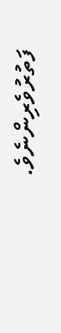ފަތުރުވެރިންނެވެ.